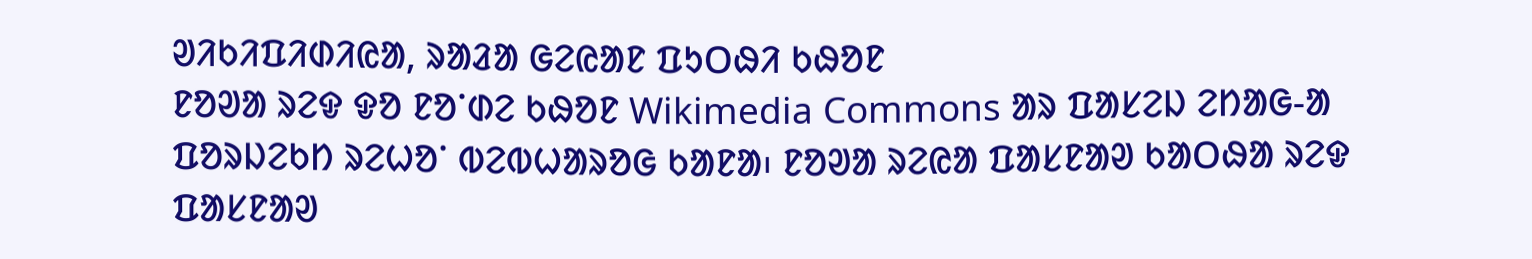ᱣᱤᱠᱤᱯᱤᱰᱤᱭᱟ, ᱨᱟᱲᱟ ᱜᱮᱭᱟᱱ ᱯᱩᱛᱷᱤ ᱠᱷᱚᱱ
ᱱᱚᱣᱟ ᱨᱮᱫ ᱫᱚ ᱱᱚᱸᱰᱮ ᱠᱷᱚᱱ Wikimedia Commons ᱟᱨ ᱯᱟᱥᱮᱡ ᱮᱴᱟᱜ-ᱟ ᱯᱚᱨᱡᱮᱠᱴ ᱨᱮᱦᱚᱸ ᱵᱮᱵᱦᱟᱨᱚᱜ ᱠᱟᱱᱟ᱾ ᱱᱚᱣᱟ ᱨᱮᱭᱟ ᱯᱟᱥᱱᱟᱣ ᱠᱟᱛᱷᱟ ᱨᱮᱫ ᱯᱟᱥᱱᱟᱣ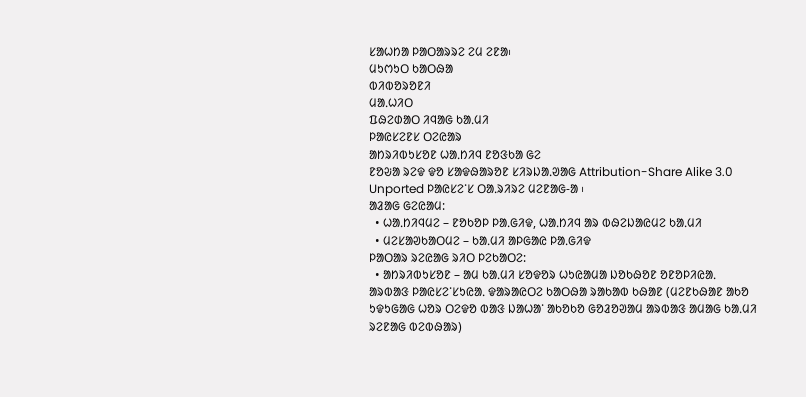ᱥᱟᱦᱴᱟ ᱞᱟᱛᱟᱨᱨᱮ ᱮᱢ ᱮᱱᱟ᱾
ᱢᱩᱬᱩᱛ ᱠᱟᱛᱷᱟ
ᱵᱤᱵᱚᱨᱚᱱᱤ
ᱢᱟᱹᱦᱤᱛ
ᱯᱷᱮᱰᱟᱛ ᱤᱧᱟᱜ ᱠᱟᱹᱢᱤ
ᱞᱟᱭᱥᱮᱱᱥ ᱛᱮᱭᱟᱨ
ᱟᱴᱨᱤᱵᱩᱥᱚᱱ ᱦᱟᱹᱴᱤᱧ ᱱᱚᱝᱠᱟ ᱜᱮ
ᱱᱚᱶᱟ ᱨᱮᱫ ᱫᱚ ᱥᱟᱫᱷᱟᱨᱚᱱ ᱥᱤᱨᱡᱟᱹᱣᱟᱜ Attribution-Share Alike 3.0 Unported ᱞᱟᱭᱥᱮᱸᱥ ᱛᱟᱹᱨᱤᱨᱮ ᱢᱮᱱᱟᱜ-ᱟ ᱾
ᱟᱲᱟᱜ ᱜᱮᱭᱟᱢ:
  • ᱦᱟᱹᱴᱤᱧᱢᱮ – ᱱᱚᱠᱚᱞ ᱞᱟᱹᱜᱤᱫ, ᱦᱟᱹᱴᱤᱧ ᱟᱨ ᱵᱷᱮᱡᱟᱭᱢᱮ ᱠᱟᱹᱢᱤ
  • ᱢᱮᱥᱟᱣᱠᱟᱛᱢᱮ – ᱠᱟᱹᱢᱤ ᱟᱞᱜᱟᱭ ᱞᱟᱹᱜᱤᱫ
ᱞᱟᱛᱟᱨ ᱨᱮᱭᱟᱜ ᱨᱤᱛ ᱞᱮᱠᱟᱛᱮ:
  • ᱟᱴᱨᱤᱵᱩᱥᱚᱱ – ᱟᱢ ᱠᱟᱹᱢᱤ ᱥᱚᱫᱚᱨ ᱦᱩᱭᱟᱢᱟ ᱡᱚᱠᱷᱚᱱ ᱚᱱᱚᱞᱤᱭᱟᱹ ᱟᱨᱵᱟᱝ ᱞᱟᱭᱥᱮᱸᱥᱩᱭᱟᱹ ᱫᱟᱨᱟᱭᱛᱮ ᱠᱟᱛᱷᱟ ᱨᱟᱠᱟᱵ ᱠᱷᱟᱱ (ᱢᱮᱱᱠᱷᱟᱱ ᱟᱠᱚ ᱩᱫᱩᱜᱟᱜ ᱦᱚᱨ ᱛᱮᱫᱚ ᱵᱟᱝ ᱡᱟᱦᱟᱸ ᱟᱠᱚᱠᱚ ᱜᱚᱲᱚᱣᱟᱢ ᱟᱨᱵᱟᱝ ᱟᱢᱟᱜ ᱠᱟᱹᱢᱤ ᱨᱮᱱᱟᱜ ᱵᱮᱵᱷᱟᱨ)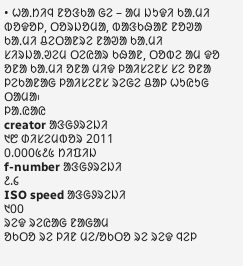• ᱦᱟᱹᱴᱤᱧ ᱱᱚᱝᱠᱟ ᱜᱮ – ᱟᱢ ᱡᱩᱫᱤ ᱠᱟᱹᱢᱤ ᱵᱚᱫᱚᱞ, ᱛᱚᱨᱡᱚᱢᱟ, ᱵᱟᱝᱠᱷᱟᱱ ᱱᱚᱣᱟ ᱠᱟᱹᱢᱤ ᱪᱮᱛᱟᱱᱨᱮ ᱱᱟᱣᱟ ᱠᱟᱹᱢᱤ ᱥᱤᱨᱡᱟᱹᱣᱮᱢ ᱛᱮᱭᱟᱨ ᱠᱷᱟᱱ, ᱛᱚᱵᱮ ᱟᱢ ᱫᱚ ᱚᱱᱟ ᱠᱟᱹᱢᱤ ᱚᱱᱟ ᱢᱤᱫ ᱞᱟᱤᱥᱮᱱᱥ ᱥᱮ ᱚᱱᱟ ᱞᱮᱠᱟᱱᱟᱜ ᱞᱟᱤᱥᱮᱱᱥ ᱨᱮᱜᱮ ᱪᱟᱞ ᱦᱩᱭᱩᱜ ᱛᱟᱢᱟ᱾
ᱞᱟ.ᱭᱟᱭ
creator ᱟᱝᱜᱽᱨᱮᱡᱤ
᱑᱘ ᱰᱤᱥᱮᱢᱵᱚᱨ 2011
᱐.᱐᱐᱐᱕᱒᱕ ᱴᱤᱯᱤᱡ
f-number ᱟᱝᱜᱽᱨᱮᱡᱤ
᱒.᱔
ISO speed ᱟᱝᱜᱽᱨᱮᱡᱤ
᱑᱐᱐
ᱨᱮᱫ ᱨᱮᱭᱟᱜ ᱱᱟᱜᱟᱢ
ᱚᱠᱛᱚ ᱨᱮ ᱞᱤᱱ ᱢᱮ/ᱚᱠᱛᱚ ᱨᱮ ᱨᱮᱫ ᱧᱮᱞ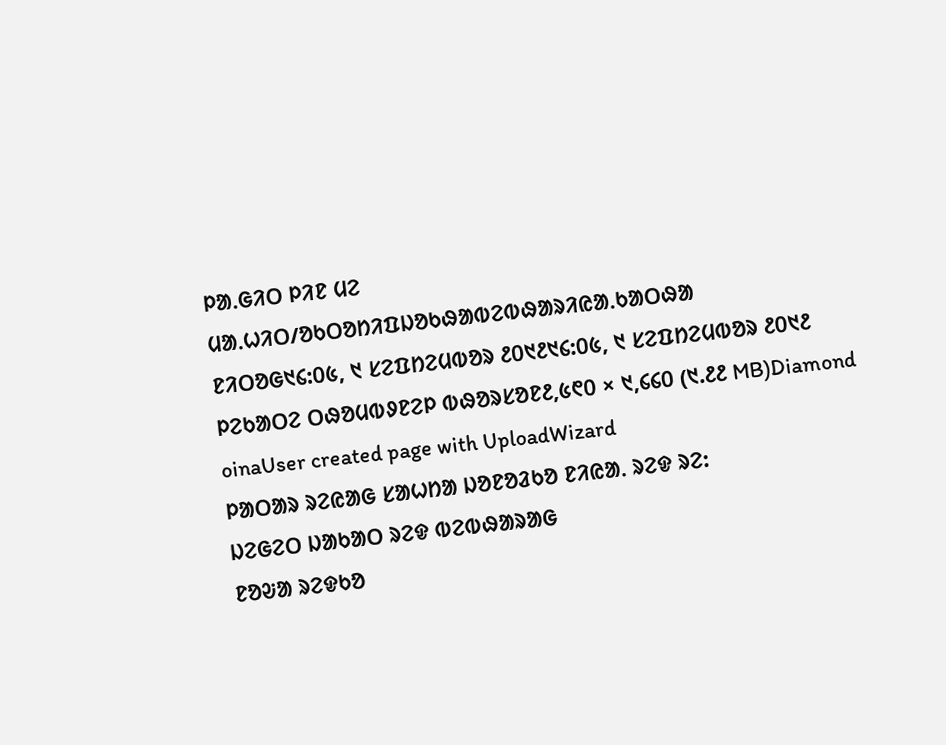ᱞᱟᱹᱜᱤᱛ ᱞᱤᱱ ᱢᱮ
ᱢᱟᱹᱦᱤᱛ/ᱚᱠᱛᱚᱴᱤᱯᱡᱚᱠᱷᱟᱵᱮᱵᱷᱟᱨᱤᱭᱟᱹᱠᱟᱛᱷᱟ
ᱱᱤᱛᱚᱜ᱑᱔:᱐᱕, ᱑ ᱥᱮᱯᱴᱮᱢᱵᱚᱨ ᱒᱐᱑᱒᱑᱔:᱐᱕, ᱑ ᱥᱮᱯᱴᱮᱢᱵᱚᱨ ᱒᱐᱑᱒ ᱞᱮᱠᱟᱛᱮ ᱛᱷᱚᱢᱵᱽᱱᱮᱞ ᱵᱷᱚᱨᱥᱚᱱ᱒,᱕᱖᱐ × ᱑,᱔᱔᱐ (᱑.᱒᱒ MB)Diamond oinaUser created page with UploadWizard
ᱞᱟᱛᱟᱨ ᱨᱮᱭᱟᱜ ᱥᱟᱦᱴᱟ ᱡᱚᱱᱚᱲᱠᱚ ᱱᱤᱭᱟᱹ ᱨᱮᱫ ᱨᱮ:
ᱡᱮᱜᱮᱛ ᱡᱟᱠᱟᱛ ᱨᱮᱫ ᱵᱮᱵᱷᱟᱨᱟᱜ
ᱱᱚᱶᱟ ᱨᱮᱫᱠᱚ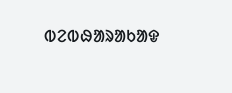ᱵᱮᱵᱷᱟᱨᱟᱠᱟᱫ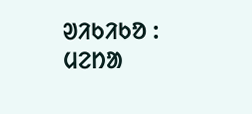ᱣᱤᱠᱤᱠᱚ :
ᱢᱮᱴᱟ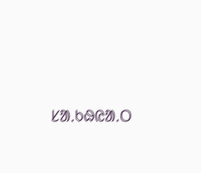ᱥᱟᱹᱠᱷᱭᱟᱹᱛ